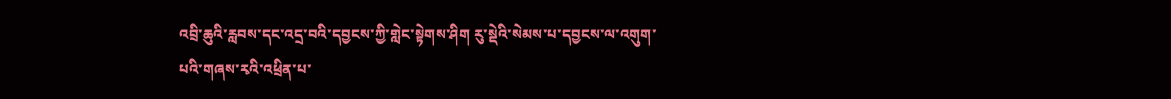འབྲི་ཆུའི་རླབས་དང་འདྲ་བའི་དབྱངས་ཀྱི་གླེང་སྟེགས་ཤིག རུ་སྡེའི་སེམས་པ་དབྱངས་ལ་འགུག་པའི་གཞས་རྭའི་འཕྲིན་པ་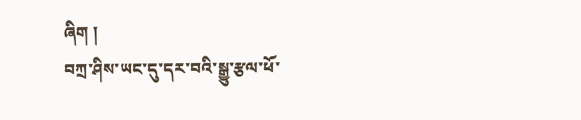ཞིག །
བཀྲ་ཤིས་ཡང་དུ་དར་བའི་སྒྱུ་རྩལ་ཕོ་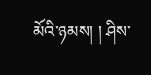མོའི་ཉམས། ། ཤིས་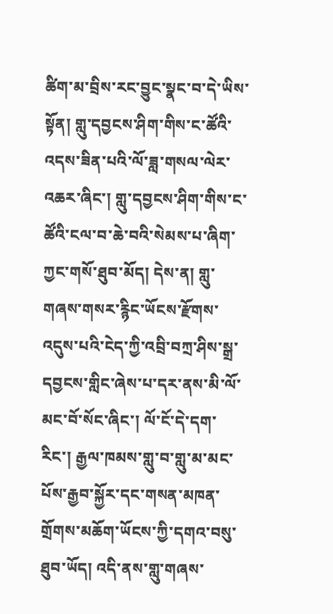ཚིག་མ་བྲིས་རང་བྱུང་སྣང་བ་དེ་ཡིས་སྟོན། གླུ་དབྱངས་ཤིག་གིས་ང་ཚོའི་འདས་ཟིན་པའི་ལོ་ཟླ་གསལ་ལེར་འཆར་ཞིང་། གླུ་དབྱངས་ཤིག་གིས་ང་ཚོའི་ངལ་བ་ཆེ་བའི་སེམས་པ་ཞིག་ཀྱང་གསོ་ཐུབ་མོད། དེས་ན། གླུ་གཞས་གསར་རྙིང་ཡོངས་རྫོགས་འདུས་པའི་ངེད་ཀྱི་འབྲི་བཀྲ་ཤིས་སྒྲ་དབྱངས་གླིང་ཞེས་པ་དར་ནས་མི་ལོ་མང་བོ་སོང་ཞིང་། ལོ་ངོ་དེ་དག་རིང་། རྒྱལ་ཁམས་གླུ་བ་གླུ་མ་མང་པོས་རྒྱབ་སྐྱོར་དང་གསན་མཁན་གྲོགས་མཆོག་ཡོངས་ཀྱི་དགའ་བསུ་ཐུབ་ཡོད། འདི་ནས་གླུ་གཞས་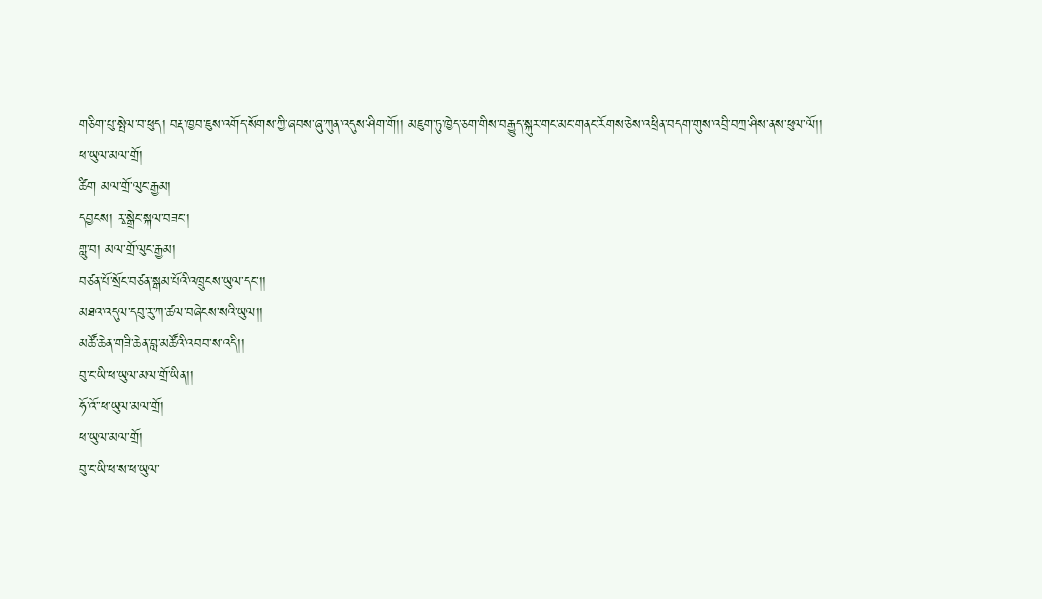གཅིག་པུ་སྤེལ་བ་ཕུད། བརྡ་ཁྱབ་ཇུས་འགོད་སོགས་ཀྱི་ཞབས་ཞུ་ཀུན་འདུས་ཤིག་གོ།། མཇུག་ཏུ་ཁྱེད་ཅག་གིས་བརྒྱུད་སྐུར་གང་མང་གནང་རོགས་ཅེས་འཕྲིན་བདག་གུས་འབྲི་བཀྲ་ཤིས་ནས་ཕུལ་ལོ།།
ཕ་ཡུལ་མལ་གྲོ།
ཚིག མལ་གྲོ་ལུང་རྒྱམ།
དབྱངས། རྭ་སྒྲེང་སྐལ་བཟང་།
གླུ་བ། མལ་གྲོ་ལུང་རྒྱམ།
བཙན་པོ་སྲོང་བཙན་སྒམ་པོའི་འཁྲུངས་ཡུལ་དང་།།
མཐའ་འདུལ་དབུ་རུ་ཀ་ཚལ་བཞེངས་སའི་ཡུལ།།
མཚོ་ཆེན་གཟི་ཆེན་བླ་མཚོའི་འབབ་ས་འདི།།
བུ་ང་ཡི་ཕ་ཡུལ་མལ་གྲོ་ཡིན།།
ཧོ་འོ་་ཕ་ཡུལ་མལ་གྲོ།
ཕ་ཡུལ་མལ་གྲོ།
བུ་ང་ཡི་ཕ་ས་ཕ་ཡུལ་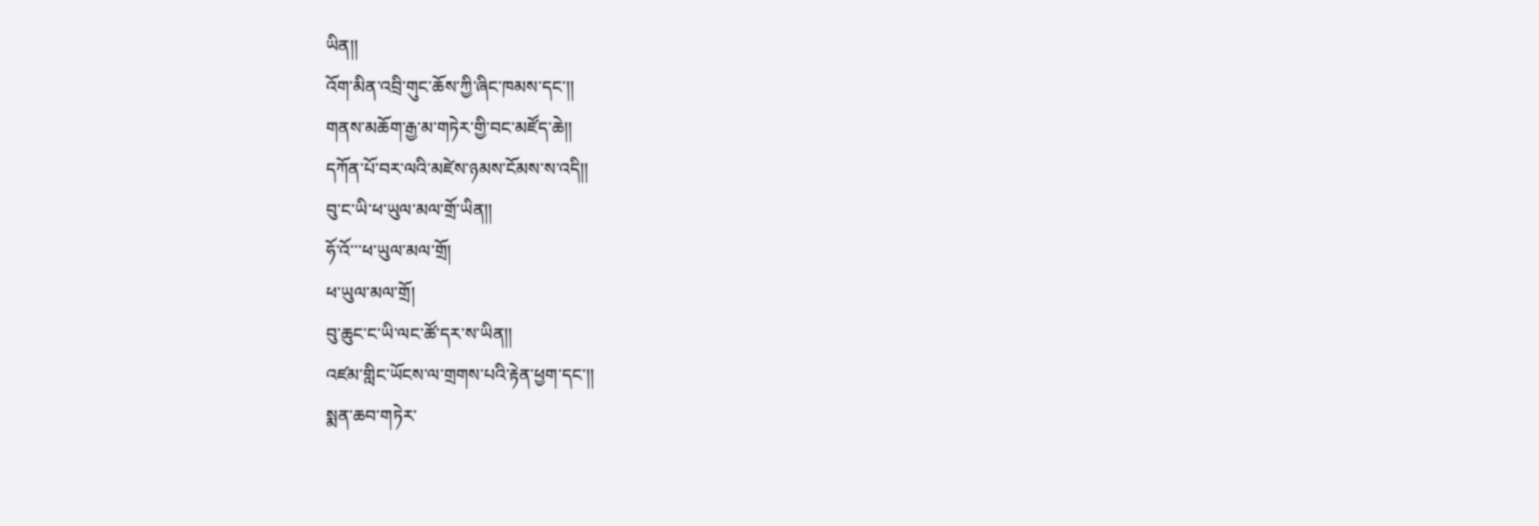ཡིན།།
འོག་མིན་འབྲི་གུང་ཆོས་ཀྱི་ཞིང་ཁམས་དང་།།
གནས་མཆོག་རྒྱ་མ་གཏེར་གྱི་བང་མཛོད་ཆེ།།
དཀོན་པོ་བར་ལའི་མཛེས་ཉམས་ངོམས་ས་འདི།།
བུ་ང་ཡི་ཕ་ཡུལ་མལ་གྲོ་ཡིན།།
ཧོ་འོ་་་ཕ་ཡུལ་མལ་གྲོ།
ཕ་ཡུལ་མལ་གྲོ།
བུ་ཆུང་ང་ཡི་ལང་ཚོ་དར་ས་ཡིན།།
འཛམ་གླིང་ཡོངས་ལ་གྲགས་པའི་རྟེན་ཕྱག་དང་།།
སྨན་ཆབ་གཏེར་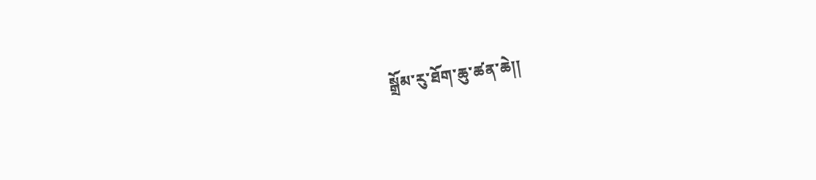སྒྲོམ་རུ་ཐོག་ཆུ་ཚན་ཆེ།།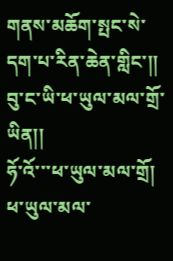གནས་མཆོག་སྤང་སེ་དག་པ་རིན་ཆེན་གླིང་།།
བུ་ང་ཡི་ཕ་ཡུལ་མལ་གྲོ་ཡིན།།
ཧོ་འོ་་་ཕ་ཡུལ་མལ་གྲོ།
ཕ་ཡུལ་མལ་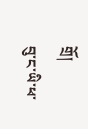གྲོ།
བུ་ང་ཡི་ཕ་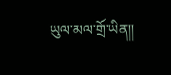ཡུལ་མལ་གྲོ་ཡིན།།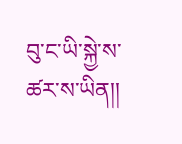བུ་ང་ཡི་སྐྱེ་ས་ཚར་ས་ཡིན།།